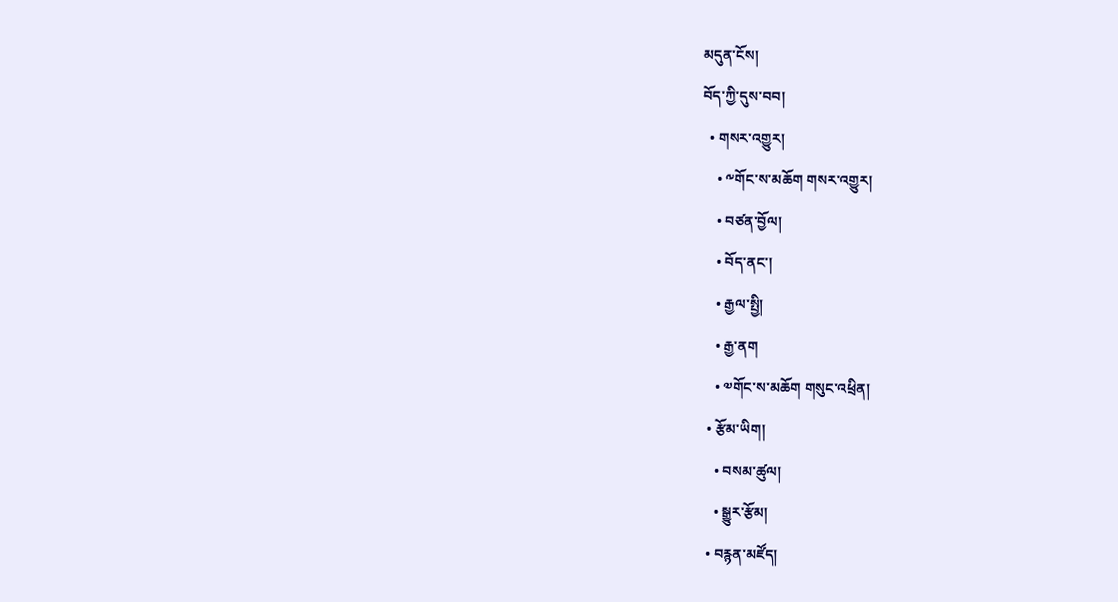མདུན་ངོས།
བོད་ཀྱི་དུས་བབ།
  • གསར་འགྱུར།
    • ༸གོང་ས་མཆོག གསར་འགྱུར།
    • བཙན་བྱོལ།
    • བོད་ནང་།
    • རྒྱལ་སྤྱི།
    • རྒྱ་ནག
    • ༧གོང་ས་མཆོག གསུང་འཕྲིན།
  • རྩོམ་ཡིག།
    • བསམ་ཚུལ།
    • སྒྱུར་རྩོམ།
  • བརྙན་མཛོད།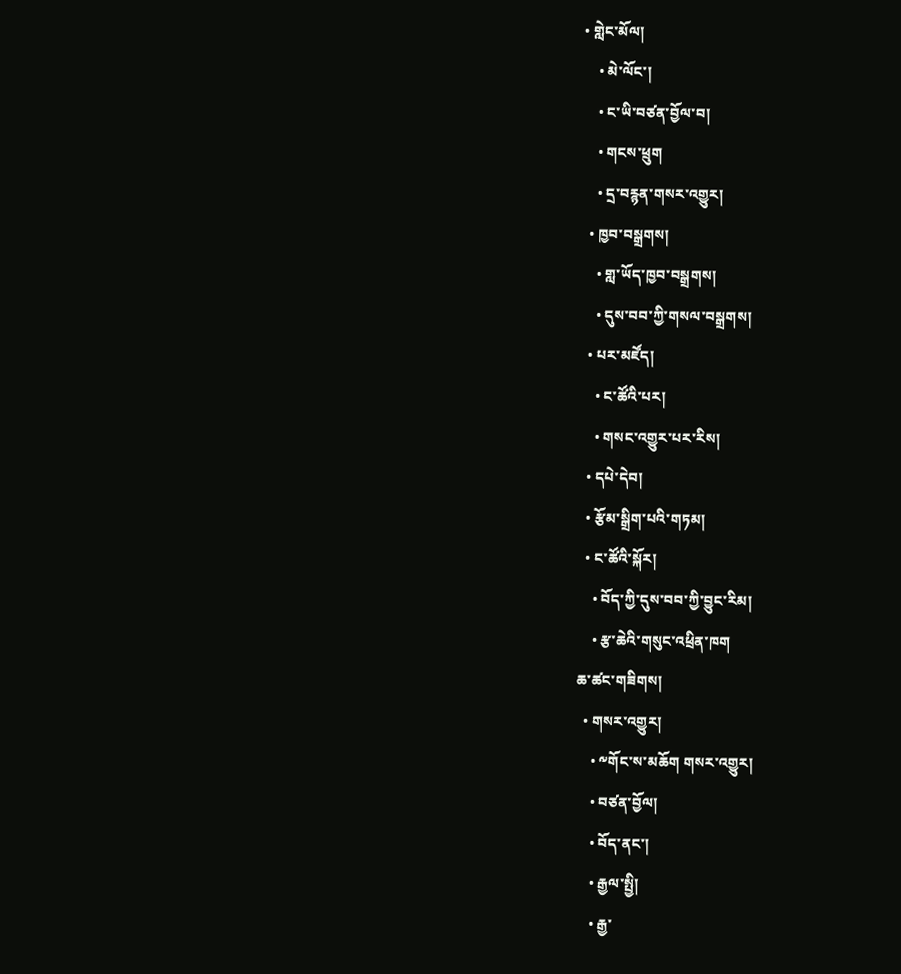• གླེང་མོལ།
    • མེ་ལོང་།
    • ང་ཡི་བཙན་བྱོལ་བ།
    • གངས་ཕྲུག
    • དྲ་བརྙན་གསར་འགྱུར།
  • ཁྱབ་བསྒྲགས།
    • གླ་ཡོད་ཁྱབ་བསྒྲགས།
    • དུས་བབ་ཀྱི་གསལ་བསྒྲགས།
  • པར་མཛོད།
    • ང་ཚོའི་པར།
    • གསང་འགྱུར་པར་རིས།
  • དཔེ་དེབ།
  • རྩོམ་སྒྲིག་པའི་གཏམ།
  • ང་ཚོའི་སྐོར།
    • བོད་ཀྱི་དུས་བབ་ཀྱི་བྱུང་རིམ།
    • རྩ་ཆེའི་གསུང་འཕྲིན་ཁག
ཆ་ཚང་གཟིགས།
  • གསར་འགྱུར།
    • ༸གོང་ས་མཆོག གསར་འགྱུར།
    • བཙན་བྱོལ།
    • བོད་ནང་།
    • རྒྱལ་སྤྱི།
    • རྒྱ་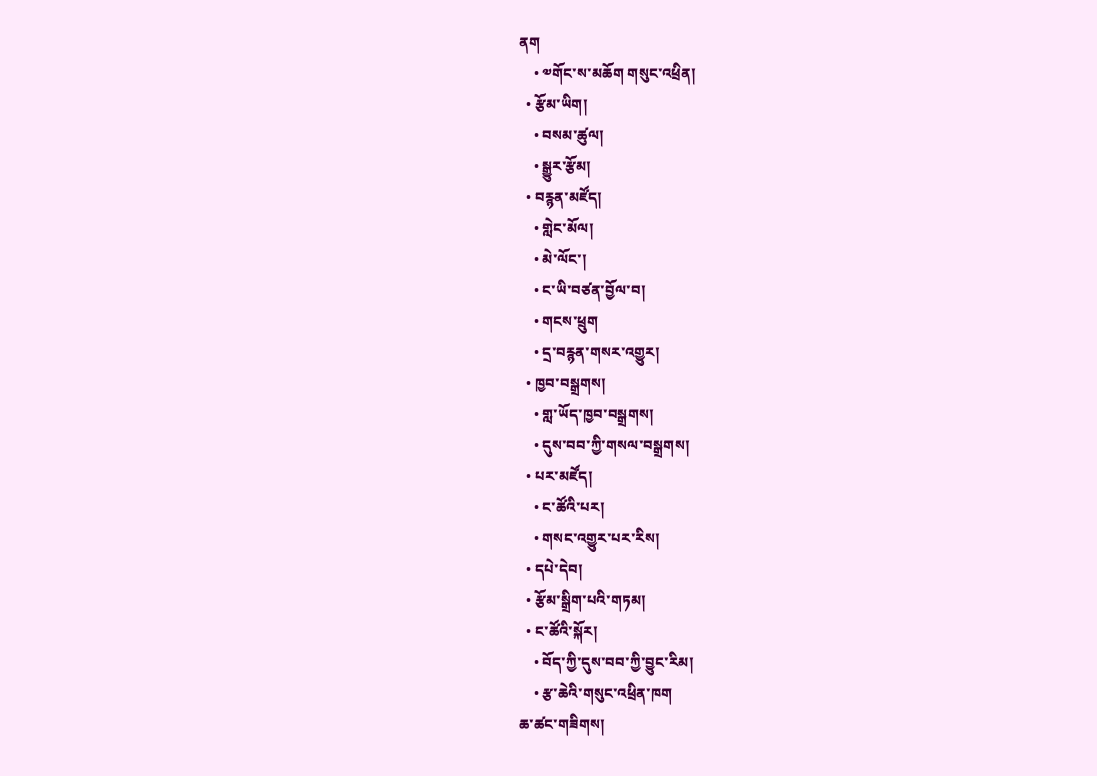ནག
    • ༧གོང་ས་མཆོག གསུང་འཕྲིན།
  • རྩོམ་ཡིག།
    • བསམ་ཚུལ།
    • སྒྱུར་རྩོམ།
  • བརྙན་མཛོད།
    • གླེང་མོལ།
    • མེ་ལོང་།
    • ང་ཡི་བཙན་བྱོལ་བ།
    • གངས་ཕྲུག
    • དྲ་བརྙན་གསར་འགྱུར།
  • ཁྱབ་བསྒྲགས།
    • གླ་ཡོད་ཁྱབ་བསྒྲགས།
    • དུས་བབ་ཀྱི་གསལ་བསྒྲགས།
  • པར་མཛོད།
    • ང་ཚོའི་པར།
    • གསང་འགྱུར་པར་རིས།
  • དཔེ་དེབ།
  • རྩོམ་སྒྲིག་པའི་གཏམ།
  • ང་ཚོའི་སྐོར།
    • བོད་ཀྱི་དུས་བབ་ཀྱི་བྱུང་རིམ།
    • རྩ་ཆེའི་གསུང་འཕྲིན་ཁག
ཆ་ཚང་གཟིགས།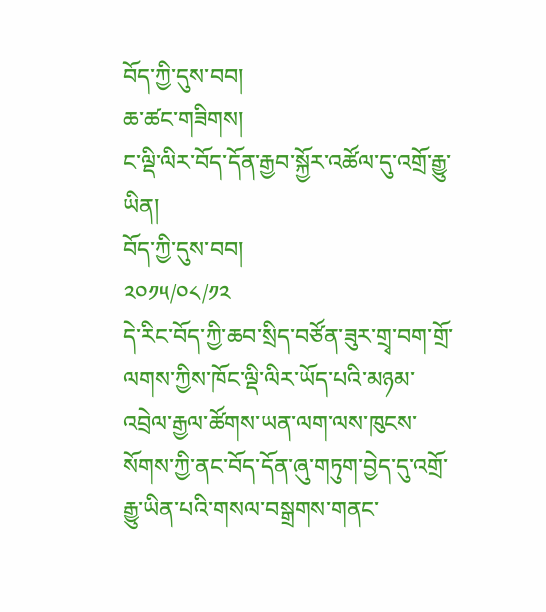བོད་ཀྱི་དུས་བབ།
ཆ་ཚང་གཟིགས།
ང་ལྡི་ལིར་བོད་དོན་རྒྱབ་སྐྱོར་འཚོལ་དུ་འགྲོ་རྒྱུ་ཡིན།
བོད་ཀྱི་དུས་བབ།
༢༠༡༥/༠༨/༡༢
དེ་རིང་བོད་ཀྱི་ཆབ་སྲིད་བཙོན་ཟུར་གྲྭ་བག་གྲོ་ལགས་ཀྱིས་ཁོང་ལྡི་ལིར་ཡོད་པའི་མཉམ་འབྲེལ་རྒྱལ་ཚོགས་ཡན་ལག་ལས་ཁུངས་སོགས་ཀྱི་ནང་བོད་དོན་ཞུ་གཏུག་བྱེད་དུ་འགྲོ་རྒྱུ་ཡིན་པའི་གསལ་བསྒྲགས་གནང་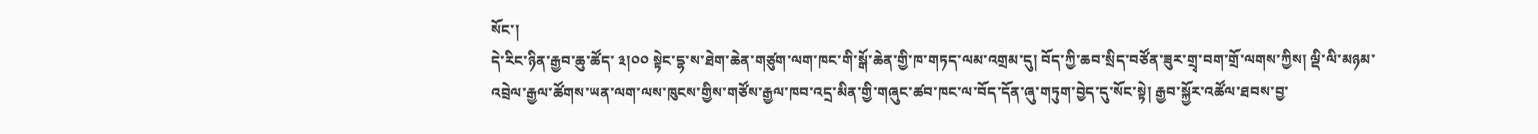སོང་།
དེ་རིང་ཉིན་རྒྱབ་ཆུ་ཚོད་ ༣།༠༠ སྟེང་དྷ་ས་ཐེག་ཆེན་གཙུག་ལག་ཁང་གི་སྒོ་ཆེན་གྱི་ཁ་གཏད་ལམ་འགྲམ་དུ། བོད་ཀྱི་ཆབ་སྲིད་བཙོན་ཟུར་གྲྭ་བག་གྲོ་ལགས་ཀྱིས། ལྡི་ལི་མཉམ་འབྲེལ་རྒྱལ་ཚོགས་ཡན་ལག་ལས་ཁུངས་གྱིས་གཙོས་རྒྱལ་ཁབ་འདྲ་མིན་གྱི་གཞུང་ཚབ་ཁང་ལ་བོད་དོན་ཞུ་གཏུག་བྱེད་དུ་སོང་སྟེ། རྒྱབ་སྐྱོར་འཚོལ་ཐབས་བྱ་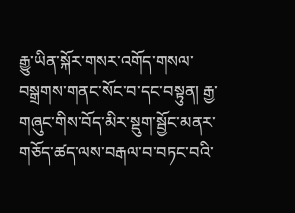རྒྱུ་ཡིན་སྐོར་གསར་འགོད་གསལ་བསྒྲགས་གནང་སོང་བ་དང་བསྟུན། རྒྱ་གཞུང་གིས་བོད་མིར་སྡུག་སྦྱོང་མནར་གཅོད་ཚད་ལས་བརྒལ་བ་བཏང་བའི་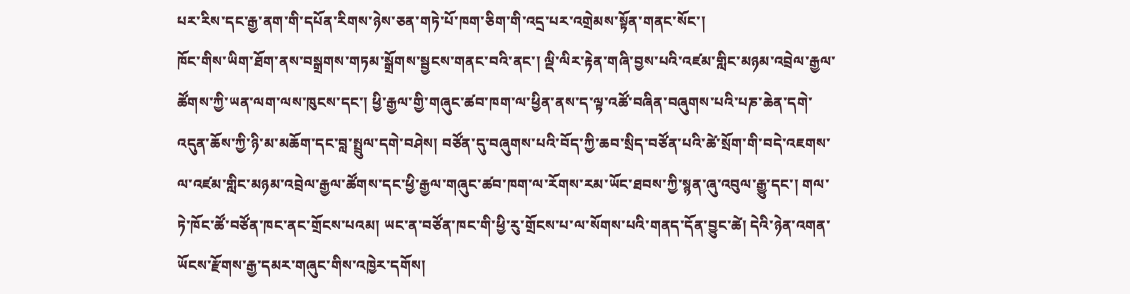པར་རིས་དང་རྒྱ་ནག་གི་དཔོན་རིགས་ཉེས་ཅན་གཏེ་པོ་ཁག་ཅིག་གི་འདྲ་པར་འགྲེམས་སྟོན་གནང་སོང་།
ཁོང་གིས་ཡིག་ཐོག་ནས་བསྒྲགས་གཏམ་སྒྲོགས་སྦྱངས་གནང་བའི་ནང་། ལྡི་ལིར་རྟེན་གཞི་བྱས་པའི་འཛམ་གླིང་མཉམ་འབྲེལ་རྒྱལ་ཚོགས་ཀྱི་ཡན་ལག་ལས་ཁུངས་དང་། ཕྱི་རྒྱལ་གྱི་གཞུང་ཚབ་ཁག་ལ་ཕྱིན་ནས་ད་ལྟ་འཚོ་བཞིན་བཞུགས་པའི་པཎ་ཆེན་དགེ་འདུན་ཆོས་ཀྱི་ཉི་མ་མཆོག་དང་བླ་སྤྲུལ་དགེ་བཤེས། བཙོན་དུ་བཞུགས་པའི་བོད་ཀྱི་ཆབ་སྲིད་བཙོན་པའི་ཚེ་སྲོག་གི་བདེ་འཇགས་ལ་འཛམ་གླིང་མཉམ་འབྲེལ་རྒྱལ་ཚོགས་དང་ཕྱི་རྒྱལ་གཞུང་ཚབ་ཁག་ལ་རོགས་རམ་ཡོང་ཐབས་ཀྱི་སྙན་ཞུ་འབུལ་རྒྱུ་དང་། གལ་ཏེ་ཁོང་ཚོ་བཙོན་ཁང་ནང་གྲོངས་པའམ། ཡང་ན་བཙོན་ཁང་གི་ཕྱི་རུ་གྲོངས་པ་ལ་སོགས་པའི་གནད་དོན་བྱུང་ཚེ། དེའི་ཉེན་འགན་ཡོངས་རྫོགས་རྒྱ་དམར་གཞུང་གིས་འཁྱེར་དགོས།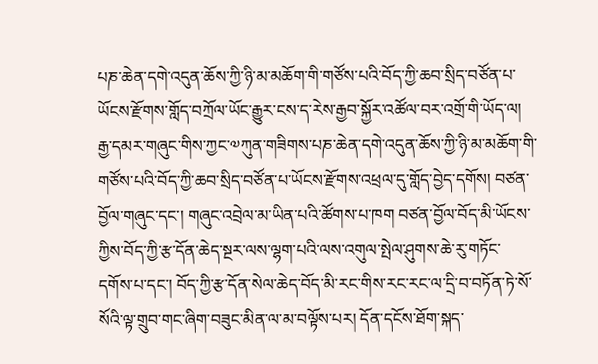པཎ་ཆེན་དགེ་འདུན་ཆོས་ཀྱི་ཉི་མ་མཆོག་གི་གཙོས་པའི་བོད་ཀྱི་ཆབ་སྲིད་བཙོན་པ་ཡོངས་རྫོགས་གློད་བཀྲོལ་ཡོང་རྒྱུར་ངས་ད་རེས་རྒྱབ་སྐྱོར་འཚོལ་བར་འགྲོ་གི་ཡོད་ལ། རྒྱ་དམར་གཞུང་གིས་ཀྱང་༧ཀུན་གཟིགས་པཎ་ཆེན་དགེ་འདུན་ཆོས་ཀྱི་ཉི་མ་མཆོག་གི་གཙོས་པའི་བོད་ཀྱི་ཆབ་སྲིད་བཙོན་པ་ཡོངས་རྫོགས་འཕྲལ་དུ་གློད་བྱེད་དགོས། བཙན་བྱོལ་གཞུང་དང་། གཞུང་འབྲེལ་མ་ཡིན་པའི་ཚོགས་པ་ཁག བཙན་བྱོལ་བོད་མི་ཡོངས་ཀྱིས་བོད་ཀྱི་རྩ་དོན་ཆེད་སྔར་ལས་ལྷག་པའི་ལས་འགུལ་སྤེལ་ཤུགས་ཆེ་རུ་གཏོང་དགོས་པ་དང་། བོད་ཀྱི་རྩ་དོན་སེལ་ཆེད་བོད་མི་རང་གིས་རང་རང་ལ་དྲི་བ་བཏོན་ཏེ་སོ་སོའི་ལྟ་གྲུབ་གང་ཞིག་བཟུང་མིན་ལ་མ་བལྟོས་པར། དོན་དངོས་ཐོག་སྐད་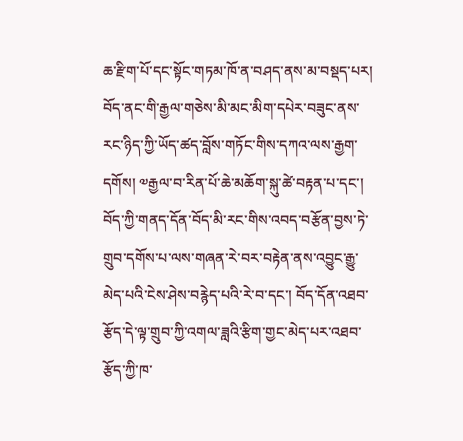ཆ་རྫིག་པོ་དང་སྟོང་གཏམ་ཁོ་ན་བཤད་ནས་མ་བསྡད་པར། བོད་ནང་གི་རྒྱལ་གཅེས་མི་མང་མིག་དཔེར་བཟུང་ནས་རང་ཉིད་ཀྱི་ཡོད་ཚད་བློས་གཏོང་གིས་དཀའ་ལས་རྒྱག་དགོས། ༧རྒྱལ་བ་རིན་པོ་ཆེ་མཆོག་སྐུ་ཚེ་བརྟན་པ་དང་། བོད་ཀྱི་གནད་དོན་བོད་མི་རང་གིས་འབད་བརྩོན་བྱས་ཏེ་གྲུབ་དགོས་པ་ལས་གཞན་རེ་བར་བརྟེན་ནས་འབྱུང་རྒྱུ་མེད་པའི་ངེས་ཤེས་བརྙེད་པའི་རེ་བ་དང་། བོད་དོན་འཐབ་རྩོད་དེ་ལྟ་གྲུབ་ཀྱི་འགལ་ཟླའི་རྩིག་གྱང་མེད་པར་འཐབ་རྩོད་ཀྱི་ཁ་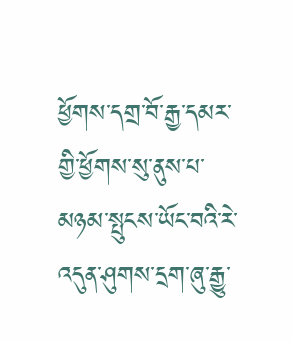ཕྱོགས་དགྲ་བོ་རྒྱ་དམར་གྱི་ཕྱོགས་སུ་ནུས་པ་མཉམ་སྤུངས་ཡོང་བའི་རེ་འདུན་ཤུགས་དྲག་ཞུ་རྒྱུ་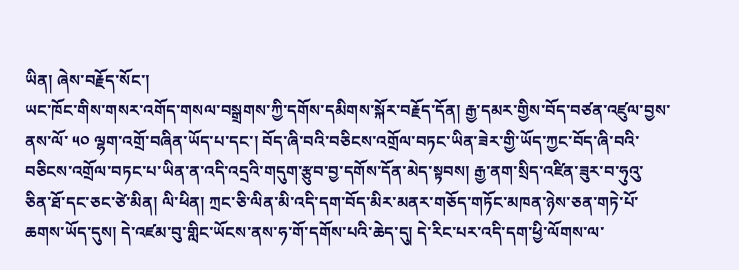ཡིན། ཞེས་བརྗོད་སོང་།
ཡང་ཁོང་གིས་གསར་འགོད་གསལ་བསྒྲགས་ཀྱི་དགོས་དམིགས་སྐོར་བརྗོད་དོན། རྒྱ་དམར་གྱིས་བོད་བཙན་འཛུལ་བྱས་ནས་ལོ་ ༥༠ ལྷག་འགྲོ་བཞིན་ཡོད་པ་དང་། བོད་ཞི་བའི་བཅིངས་འགྲོལ་བཏང་ཡིན་ཟེར་གྱི་ཡོད་ཀྱང་བོད་ཞི་བའི་བཅིངས་འགྲོལ་བཏང་པ་ཡིན་ན་འདི་འདྲའི་གདུག་རྩུབ་བྱ་དགོས་དོན་མེད་སྟབས། རྒྱ་ནག་སྲིད་འཛིན་ཟུར་བ་ཧུའུ་ཅིན་ཐོ་དང་ཅང་ཙེ་མིན། ལི་ཕིན། ཀྲང་ཅི་ལིན་མི་འདི་དག་བོད་མིར་མནར་གཅོད་གཏོང་མཁན་ཉེས་ཅན་གཏེ་པོ་ཆགས་ཡོད་དུས། དེ་འཛམ་བུ་གླིང་ཡོངས་ནས་ཧ་གོ་དགོས་པའི་ཆེད་དུ། དེ་རིང་པར་འདི་དག་ཕྱི་ལོགས་ལ་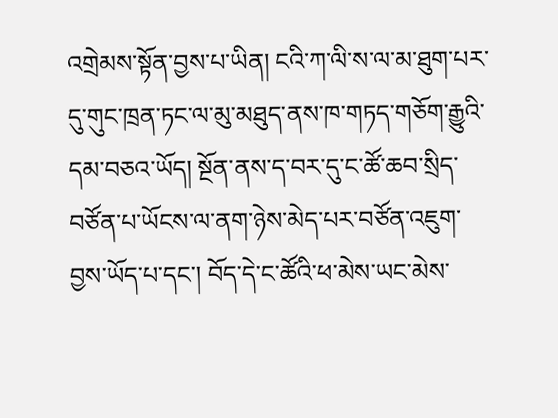འགྲེམས་སྟོན་བྱས་པ་ཡིན། ངའི་ཀ་ལི་ས་ལ་མ་ཐུག་པར་དུ་གུང་ཁྲན་ཏང་ལ་མུ་མཐུད་ནས་ཁ་གཏད་གཅོག་རྒྱུའི་དམ་བཅའ་ཡོད། སྔོན་ནས་ད་བར་དུ་ང་ཚོ་ཆབ་སྲིད་བཙོན་པ་ཡོངས་ལ་ནག་ཉེས་མེད་པར་བཙོན་འཇུག་བྱས་ཡོད་པ་དང་། བོད་དེ་ང་ཚོའི་ཕ་མེས་ཡང་མེས་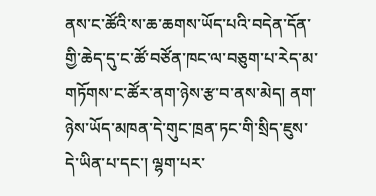ནས་ང་ཚོའི་ས་ཆ་ཆགས་ཡོད་པའི་བདེན་དོན་གྱི་ཆེད་དུ་ང་ཚོ་བཙོན་ཁང་ལ་བཅུག་པ་རེད་མ་གཏོགས་ང་ཚོར་ནག་ཉེས་རྩ་བ་ནས་མེད། ནག་ཉེས་ཡོད་མཁན་དེ་གུང་ཁྲན་ཏང་གི་སྲིད་ཇུས་དེ་ཡིན་པ་དང་། ལྷག་པར་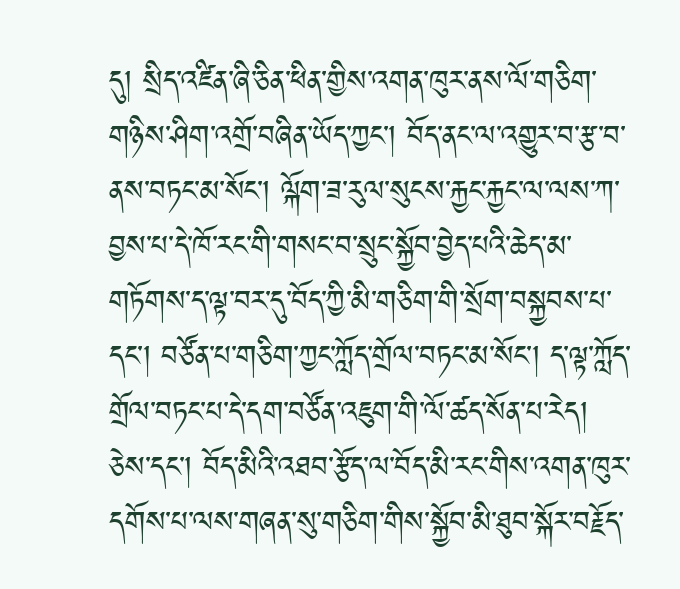དུ། སྲིད་འཛིན་ཞི་ཅིན་ཕིན་གྱིས་འགན་ཁུར་ནས་ལོ་གཅིག་གཉིས་ཤིག་འགྲོ་བཞིན་ཡོད་ཀྱང་། བོད་ནང་ལ་འགྱུར་བ་རྩ་བ་ནས་བཏང་མ་སོང་། ལྐོག་ཟ་རུལ་སུངས་རྐྱང་རྐྱང་ལ་ལས་ཀ་བྱས་པ་དེ་ཁོ་རང་གི་གསང་བ་སྲུང་སྐྱོབ་བྱེད་པའི་ཆེད་མ་གཏོགས་ད་ལྟ་བར་དུ་བོད་ཀྱི་མི་གཅིག་གི་སྲོག་བསྐྱབས་པ་དང་། བཙོན་པ་གཅིག་ཀྱང་ཀློད་གྲོལ་བཏང་མ་སོང་། ད་ལྟ་ཀློད་གྲོལ་བཏང་པ་དེ་དག་བཙོན་འཇུག་གི་ལོ་ཚད་སོན་པ་རེད། ཅེས་དང་། བོད་མིའི་འཐབ་རྩོད་ལ་བོད་མི་རང་གིས་འགན་ཁུར་དགོས་པ་ལས་གཞན་སུ་གཅིག་གིས་སྐྱོབ་མི་ཐུབ་སྐོར་བརྗོད་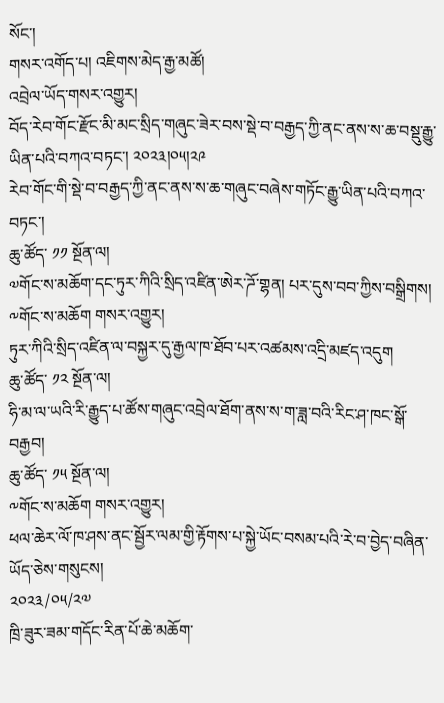སོང་།
གསར་འགོད་པ། འཇིགས་མེད་རྒྱ་མཚོ།
འབྲེལ་ཡོད་གསར་འགྱུར།
བོད་རེབ་གོང་རྫོང་མི་མང་སྲིད་གཞུང་ཟེར་བས་སྡེ་བ་བརྒྱད་ཀྱི་ནང་ནས་ས་ཆ་བསྡུ་རྒྱུ་ཡིན་པའི་བཀའ་བཏང་། ༢༠༢༣།༠༥།༢༩
རེབ་གོང་གི་སྡེ་བ་བརྒྱད་ཀྱི་ནང་ནས་ས་ཆ་གཞུང་བཞེས་གཏོང་རྒྱུ་ཡིན་པའི་བཀའ་བཏང་།
ཆུ་ཚོད་ ༡༡ སྔོན་ལ།
༧གོང་ས་མཆོག་དང་ཏུར་ཀིའི་སྲིད་འཛིན་ཨེར་ཌོ་གྷན། པར་དུས་བབ་ཀྱིས་བསྒྲིགས།
༸གོང་ས་མཆོག གསར་འགྱུར།
ཏུར་ཀིའི་སྲིད་འཛིན་ལ་བསྐྱར་དུ་རྒྱལ་ཁ་ཐོབ་པར་འཚམས་འདྲི་མཛད་འདུག
ཆུ་ཚོད་ ༡༢ སྔོན་ལ།
ཧི་མ་ལ་ཡའི་རི་རྒྱུད་པ་ཚོས་གཞུང་འབྲེལ་ཐོག་ནས་ས་ག་ཟླ་བའི་རིང་ཤ་ཁང་སྒོ་བརྒྱབ།
ཆུ་ཚོད་ ༡༥ སྔོན་ལ།
༸གོང་ས་མཆོག གསར་འགྱུར།
ཕལ་ཆེར་ལོ་ཁ་ཤས་ནང་སྦྱོར་ལམ་གྱི་རྟོགས་པ་སྐྱེ་ཡོང་བསམ་པའི་རེ་བ་བྱེད་བཞིན་ཡོད་ཅེས་གསུངས།
༢༠༢༣/༠༥/༢༧
ཁྲི་ཟུར་ཟམ་གདོང་རིན་པོ་ཆེ་མཆོག་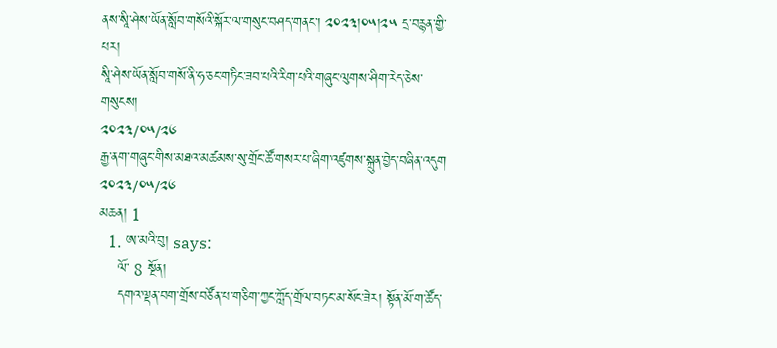ནས་སཱི་ཤེས་ཡོན་སློབ་གསོའི་སྐོར་ལ་གསུང་བཤད་གནང་། ༢༠༢༣།༠༥།༢༥ དྲ་བརྙན་གྱི་པར།
སཱི་ཤེས་ཡོན་སློབ་གསོ་ནི་ཧ་ཅང་གཏིང་ཟབ་པའི་རིག་པའི་གཞུང་ལུགས་ཤིག་རེད་ཅེས་གསུངས།
༢༠༢༣/༠༥/༢༦
རྒྱ་ནག་གཞུང་གིས་མཐའ་མཚམས་སུ་གྲོང་ཚོ་གསར་པ་ཞིག་འཛུགས་སྐྲུན་བྱེད་བཞིན་འདུག
༢༠༢༣/༠༥/༢༦
མཆན། 1
  1. ཨ་མའི་བུ། says:
    ལོ་ 8 སྔོན།
    དགའ་ལྡན་བག་གྲོས་བཙོན་པ་གཅིག་ཀྱང་ཀློད་གྲོལ་བཏང་མ་སོང་ཟེར། སྟོན་མོ་ག་ཚོད་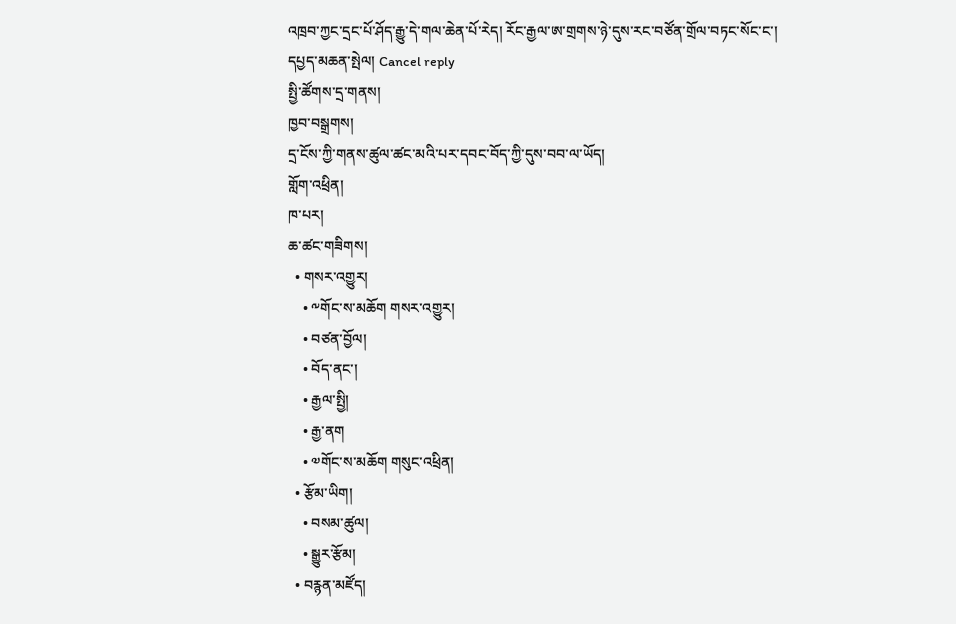འཁྲབ་ཀྱང་དྲང་པོ་ཤོད་རྒྱུ་དེ་གལ་ཆེན་པོ་རེད། རོང་རྒྱལ་ཨ་གྲགས་ཉེ་དུས་རང་བཙོན་གྲོལ་བཏང་སོང་ང་།
དཔྱད་མཆན་སྤེལ། Cancel reply
སྤྱི་ཚོགས་དྲ་གནས།
ཁྱབ་བསྒྲགས།
དྲ་ངོས་ཀྱི་གནས་ཚུལ་ཚང་མའི་པར་དབང་བོད་ཀྱི་དུས་བབ་ལ་ཡོད།
གློག་འཕྲིན།
ཁ་པར།
ཆ་ཚང་གཟིགས།
  • གསར་འགྱུར།
    • ༸གོང་ས་མཆོག གསར་འགྱུར།
    • བཙན་བྱོལ།
    • བོད་ནང་།
    • རྒྱལ་སྤྱི།
    • རྒྱ་ནག
    • ༧གོང་ས་མཆོག གསུང་འཕྲིན།
  • རྩོམ་ཡིག།
    • བསམ་ཚུལ།
    • སྒྱུར་རྩོམ།
  • བརྙན་མཛོད།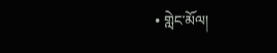• གླེང་མོལ།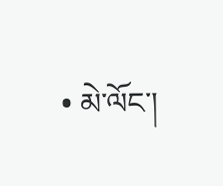• མེ་ལོང་།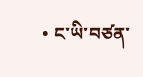• ང་ཡི་བཙན་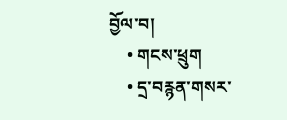བྱོལ་བ།
    • གངས་ཕྲུག
    • དྲ་བརྙན་གསར་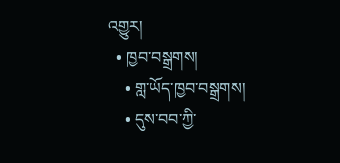འགྱུར།
  • ཁྱབ་བསྒྲགས།
    • གླ་ཡོད་ཁྱབ་བསྒྲགས།
    • དུས་བབ་ཀྱི་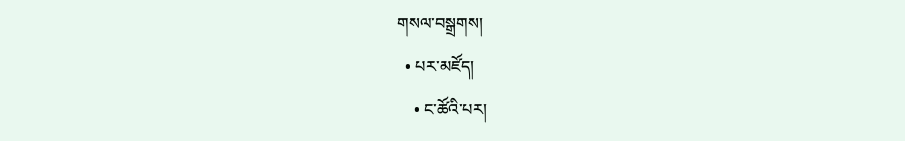གསལ་བསྒྲགས།
  • པར་མཛོད།
    • ང་ཚོའི་པར།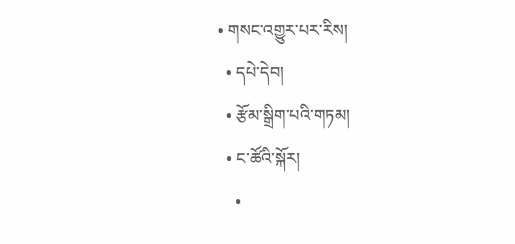• གསང་འགྱུར་པར་རིས།
  • དཔེ་དེབ།
  • རྩོམ་སྒྲིག་པའི་གཏམ།
  • ང་ཚོའི་སྐོར།
    •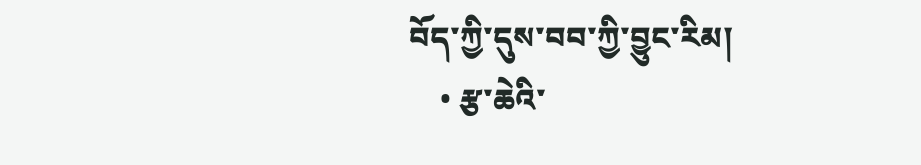བོད་ཀྱི་དུས་བབ་ཀྱི་བྱུང་རིམ།
    • རྩ་ཆེའི་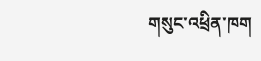གསུང་འཕྲིན་ཁག